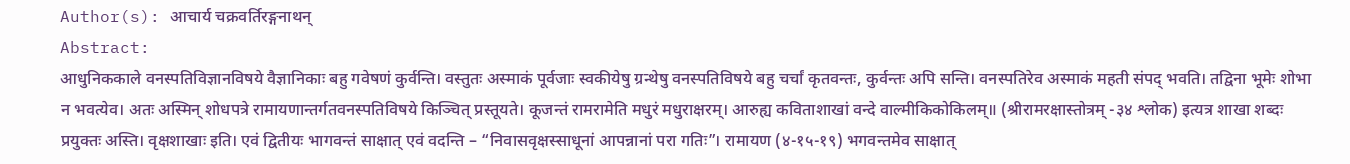Author(s): आचार्य चक्रवर्तिरङ्गनाथन्
Abstract:
आधुनिककाले वनस्पतिविज्ञानविषये वैज्ञानिकाः बहु गवेषणं कुर्वन्ति। वस्तुतः अस्माकं पूर्वजाः स्वकीयेषु ग्रन्थेषु वनस्पतिविषये बहु चर्चां कृतवन्तः, कुर्वन्तः अपि सन्ति। वनस्पतिरेव अस्माकं महती संपद् भवति। तद्विना भूमेः शोभा न भवत्येव। अतः अस्मिन् शोधपत्रे रामायणान्तर्गतवनस्पतिविषये किञ्चित् प्रस्तूयते। कूजन्तं रामरामेति मधुरं मधुराक्षरम्। आरुह्य कविताशाखां वन्दे वाल्मीकिकोकिलम्॥ (श्रीरामरक्षास्तोत्रम् -३४ श्लोक) इत्यत्र शाखा शब्दः प्रयुक्तः अस्ति। वृक्षशाखाः इति। एवं द्वितीयः भागवन्तं साक्षात् एवं वदन्ति – “निवासवृक्षस्साधूनां आपन्नानां परा गतिः”। रामायण (४-१५-१९) भगवन्तमेव साक्षात्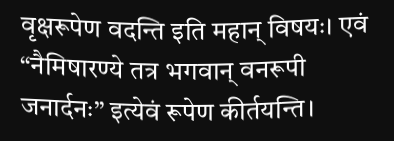वृक्षरूपेण वदन्ति इति महान् विषयः। एवं “नैमिषारण्ये तत्र भगवान् वनरूपी जनार्दनः” इत्येवं रूपेण कीर्तयन्ति।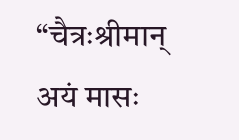“चैत्रःश्रीमान् अयं मासः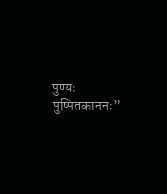पुण्यः पुष्पितकाननः”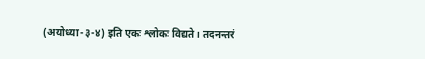(अयोध्या-३-४) इति एकः श्लोकः विद्यते। तदनन्तरं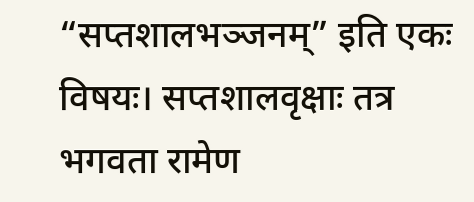“सप्तशालभञ्जनम्” इति एकः विषयः। सप्तशालवृक्षाः तत्र भगवता रामेण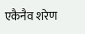एकैनैव शरेण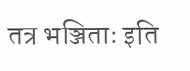तत्र भञ्जिताः इति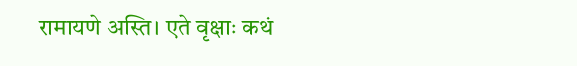रामायणे अस्ति। एते वृक्षाः कथं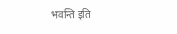भवन्ति इति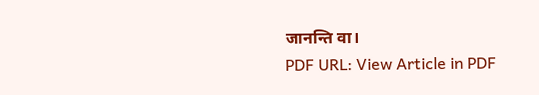जानन्ति वा।
PDF URL: View Article in PDF